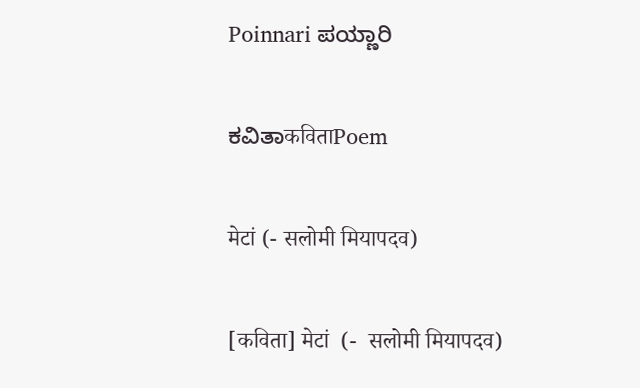Poinnari ಪಯ್ಣಾರಿ

ಕವಿತಾकविताPoem

मेटां (- सलोमी मियापदव)

[कविता] मेटां  (-  सलोमी मियापदव)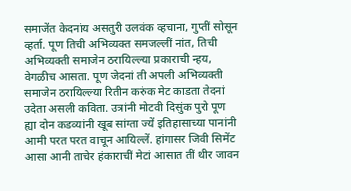समाजेंत केदनांय असतुरी उलवंक व्हचाना, गुप्तीं सोसून व्हर्ता. पूण तिची अभिव्यक्त समजल्लीं नांत, तिची अभिव्यक्ती समाजेन ठरायिल्ल्या प्रकाराची न्हय, वेगळीच आसता. पूण जेदनां ती अपली अभिव्यक्ती समाजेन ठरायिल्ल्या रितीन करुंक मेट काडता तेदनां उदेता असली कविता. उत्रांनी मोटवी दिसुंक पुरो पूण ह्या दोन कडव्यांनी खूब सांग्ता ज्यें इतिहासाच्या पानांनी आमी परत परत वाचून आयिल्लें. हांगासर जिवी सिमेंट आसा आनी ताचेर हंकाराचीं मेटां आसात तीं थीर जावन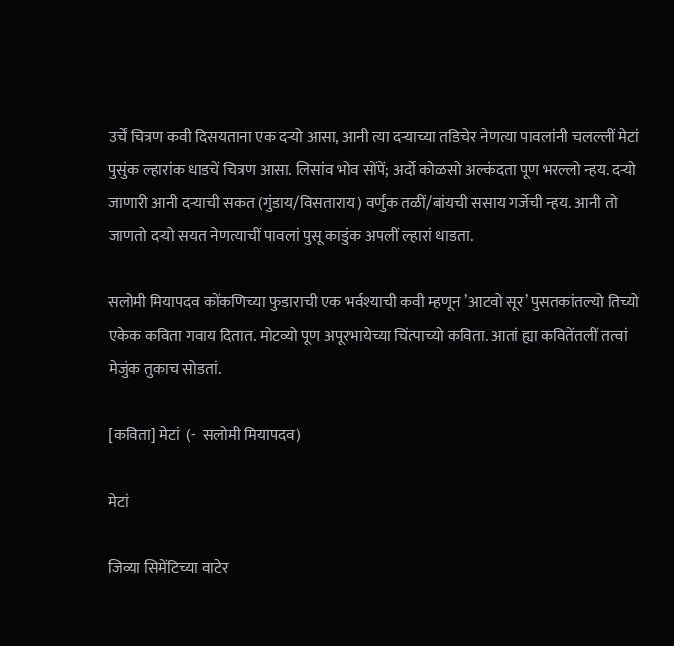उर्चें चित्रण कवी दिसयताना एक दऱ्यो आसा, आनी त्या दऱ्याच्या तडिचेर नेणत्या पावलांनी चल‌ल्लीं मेटां पुसुंक ल्हारांक धाडचें चित्रण आसा. लिसांव भोव सोंपें; अर्दो कोळसो अल्कंदता पूण भर‌ल्लो न्हय. दऱ्यो जाणारी आनी दऱ्याची सकत (गुंडाय/विसताराय) वर्णुंक तळीं/बांयची ससाय गर्जेची न्हय. आनी तो जाणतो दऱ्यो सयत नेणत्याचीं पावलां पुसू काडुंक अपलीं ल्हारां धाडता.

सलोमी मियापदव कोंकणिच्या फुडाराची एक भर्वश्याची कवी म्हणून ’आटवो सूर’ पुसतकांतल्यो तिच्यो एकेक कविता गवाय दितात. मोटव्यो पूण अपूर‌भायेच्या चिंत्पाच्यो कविता. आतां ह्या कवितेंतलीं तत्वां मेजुंक तुकाच सोडतां.

[कविता] मेटां  (-  सलोमी मियापदव)

मेटां

जिव्या सिमेंटिच्या वाटेर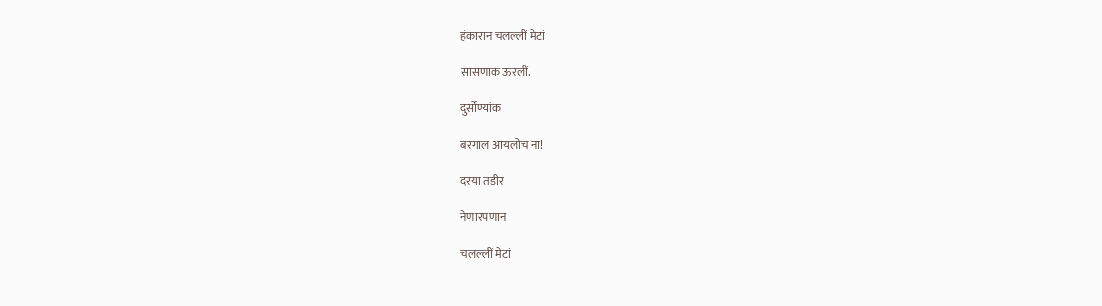हंकारान चल‌ल्लीं मेटां

सासणाक ऊर‍लीं.

दुर्सोण्यांक

बर‍गाल आयलोच ना!

दर‍या तडीर

नेणार‍पणान

चल‌ल्लीं मेटां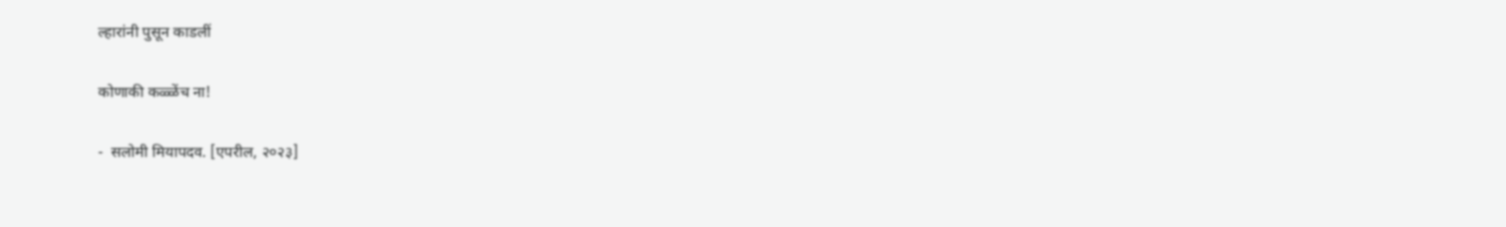ल्हारांनी पुसून काडलीं

कोणाकी कळ्ळेंच ना!

-  सलोमी मियापदव. [एपरील, २०२३]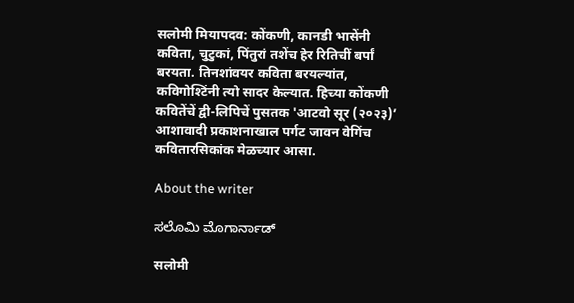सलोमी मियापदव: कोंकणी, कानडी भासेंनी कविता, चुटुकां, पिंतुरां तशेंच हेर रितिचीं बर्पां बरयता. तिनशांवयर कविता बरयल्यांत, कविगोश्टिंनी त्यो सादर केल्यात. हिच्या कोंकणी कवितेंचें द्वी-लिपिचें पुसतक 'आटवो सूर (२०२३)’ आशावादी प्रकाशनाखाल पर्गट जावन वेगिंच कवितारसिकांक मेळच्यार आसा.

About the writer

ಸಲೊಮಿ ಮೊಗಾರ್ನಾಡ್

सलोमी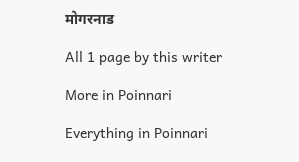मोगरनाड

All 1 page by this writer

More in Poinnari

Everything in Poinnari